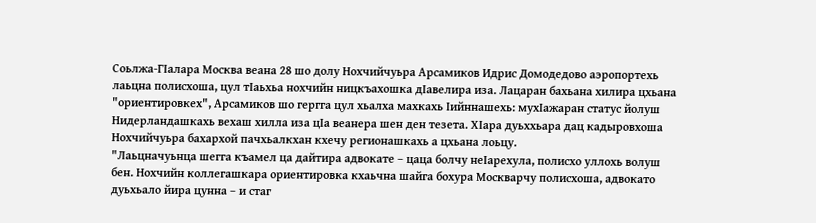Соьлжа-ГIалара Москва веана 28 шо долу Нохчийчуьра Арсамиков Идрис Домодедово аэропортехь лаьцна полисхоша, цул тIаьхьа нохчийн ницкъахошка дIавелира иза. Лацаран бахьана хилира цхьана "ориентировкех", Арсамиков шо гергга цул хьалха махкахь Iийннашехь: мухIажаран статус йолуш Нидерландашкахь вехаш хилла иза цIа веанера шен ден тезета. ХIара дуьххьара дац кадыровхоша Нохчийчуьра бахархой пачхьалкхан кхечу регионашкахь а цхьана лоьцу.
"Лаьцначуьнца шегга къамел ца дайтира адвокате – цаца болчу неIарехула, полисхо уллохь волуш бен. Нохчийн коллегашкара ориентировка кхаьчна шайга бохура Москварчу полисхоша, адвокато дуьхьало йира цунна – и стаг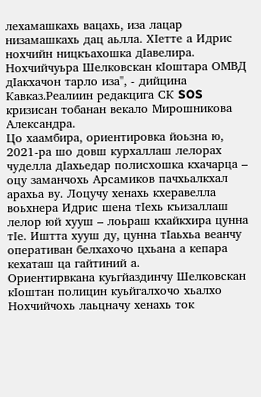лехамашкахь вацахь, иза лацар низамашкахь дац аьлла. ХIетте а Идрис нохчийн ницкъахошка дIавелира. Нохчийчуьра Шелковскан кIоштара ОМВД дIакхачон тарло иза", - дийцина Кавказ.Реалиин редакцига СК SOS кризисан тобанан векало Мирошникова Александра.
Цо хаамбира, ориентировка йоьзна ю, 2021-ра шо довш курхаллаш лелорах чуделла дIахьедар полисхошка кхачарца – оцу заманчохь Арсамиков пачхьалкхал арахьа ву. Лоцучу хенахь кхеравелла воьхнера Идрис шена тIехь къизаллаш лелор юй хууш – лоьраш кхайкхира цунна тIе. Иштта хууш ду, цунна тIаьхьа веанчу оперативан белхахочо цхьана а кепара кехаташ ца гайтиний а.
Ориентирвкана куьгйаздинчу Шелковскан кIоштан полицин куьйгалхочо хьалхо Нохчийчохь лаьцначу хенахь ток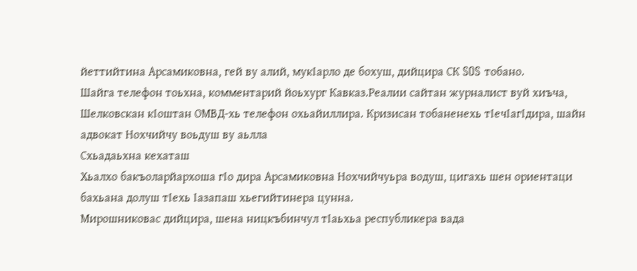йеттийтина Арсамиковна, гей ву алий, мукIарло де бохуш, дийцира СК SOS тобано.
Шайга телефон тоьхна, комментарий йоьхург Кавказ.Реалии сайтан журналист вуй хиъча, Шелковскан кIоштан ОМВД-хь телефон охьайиллира. Кризисан тобаненехь тIечIагIдира, шайн адвокат Нохчийчу воьдуш ву аьлла
Схьадаьхна кехаташ
Хьалхо бакъоларйархоша гIо дира Арсамиковна Нохчийчуьра водуш, цигахь шен ориентаци бахьана долуш тIехь Iазапаш хьегийтинера цунна.
Мирошниковас дийцира, шена ницкъбинчул тIаьхьа республикера вада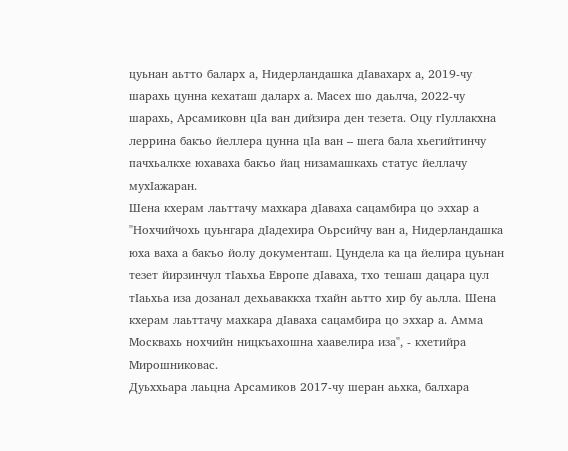цуьнан аьтто баларх а, Нидерландашка дIавахарх а, 2019-чу шарахь цунна кехаташ даларх а. Масех шо даьлча, 2022-чу шарахь, Арсамиковн цIа ван дийзира ден тезета. Оцу гIуллакхна леррина бакъо йеллера цунна цIа ван – шега бала хьегийтинчу пачхьалкхе юхаваха бакъо йац низамашкахь статус йеллачу мухIажаран.
Шена кхерам лаьттачу махкара дIаваха сацамбира цо эххар а
"Нохчийчохь цуьнгара дIадехира Оьрсийчу ван а, Нидерландашка юха ваха а бакъо йолу документаш. Цундела ка ца йелира цуьнан тезет йирзинчул тIаьхьа Европе дIаваха, тхо тешаш дацара цул тIаьхьа иза дозанал дехьаваккха тхайн аьтто хир бу аьлла. Шена кхерам лаьттачу махкара дIаваха сацамбира цо эххар а. Амма Москвахь нохчийн ницкъахошна хаавелира иза", - кхетийра Мирошниковас.
Дуьххьара лаьцна Арсамиков 2017-чу шеран аьхка, балхара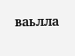ваьлла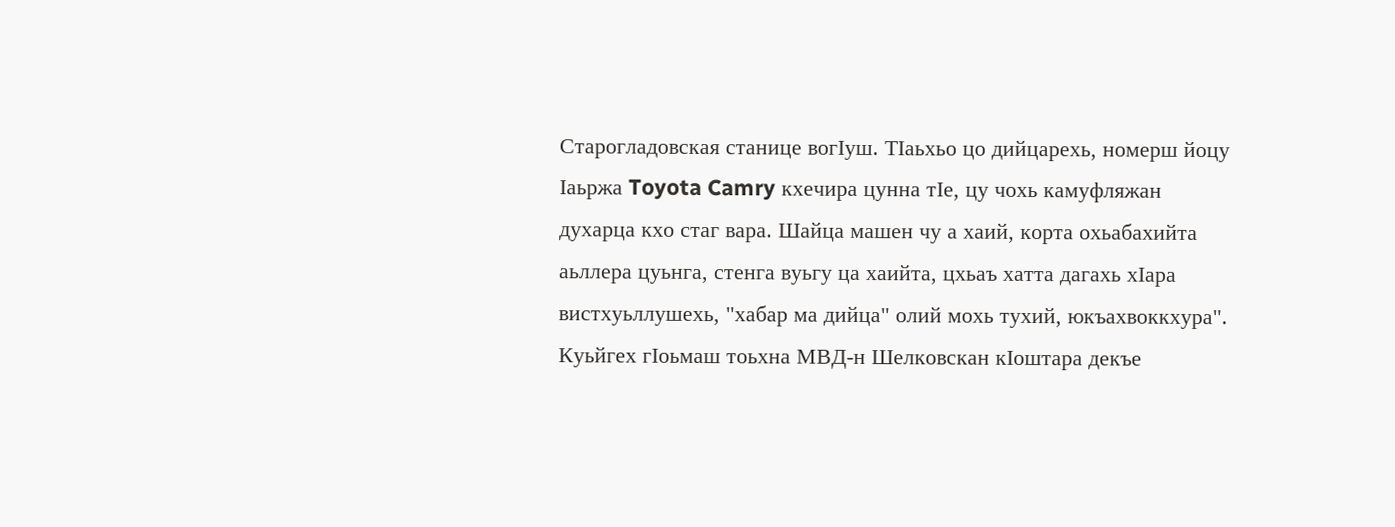Старогладовская станице вогIуш. ТIаьхьо цо дийцарехь, номерш йоцу Iаьржа Toyota Camry кхечира цунна тIе, цу чохь камуфляжан духарца кхо стаг вара. Шайца машен чу а хаий, корта охьабахийта аьллера цуьнга, стенга вуьгу ца хаийта, цхьаъ хатта дагахь хIара вистхуьллушехь, "хабар ма дийца" олий мохь тухий, юкъахвоккхура".
Куьйгех гIоьмаш тоьхна МВД-н Шелковскан кIоштара декъе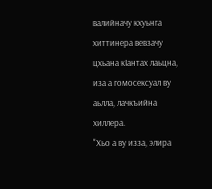валийначу кхуьнга хиттинера вевзачу цхьана кIантах лаьцна, иза а гомосексуал ву аьлла, лачкъийна хиллера.
"Хьо а ву изза, элира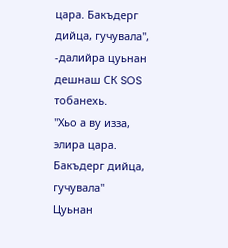цара. Бакъдерг дийца, гучувала", -далийра цуьнан дешнаш СК SOS тобанехь.
"Хьо а ву изза, элира цара. Бакъдерг дийца, гучувала"
Цуьнан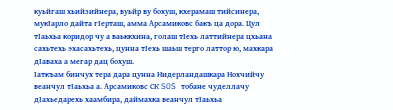куьйгаш хьийзийнера, вуьйр ву бохуш, кхерамаш тийсинера, мукIарло дайта гIерташ, амма Арсамиковс бакъ ца дора. Цул тIаьхьа коридор чу а ваьккхина, голаш тIехь латтийнера цхьана сахьтехь эхасахьтехь, цунна тIехь шаьш терго латтор ю, махкара дIаваха а мегар дац бохуш.
Iаткъам бинчух тера дара цунна Нидерландашкара Нохчийчу веанчул тIаьхьа а. Арсамиковс СК SOS тобане чуделлачу дIахьедарехь хаамбира, даймахка веанчул тIаьхьа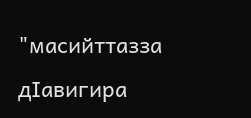"масийттазза дIавигира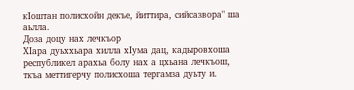кIоштан полисхойн декъе, йиттира, сийсазвора" ша аьлла.
Доза доцу нах лечкъор
ХIара дуьххьара хилла хIума дац, кадыровхоша республикел арахьа болу нах а цхьана лечкъош, ткъа меттигерчу полисхоша тергамза дуьту и.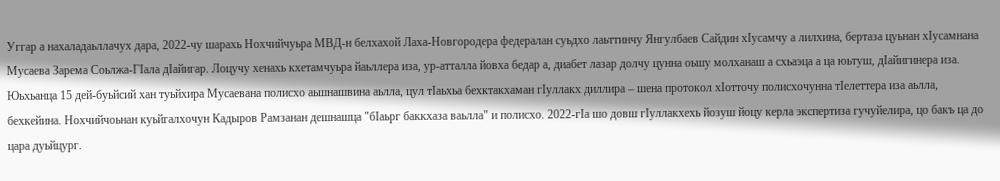Уггар а нахаладаьллачух дара, 2022-чу шарахь Нохчийчуьра МВД-н белхахой Лаха-Новгородера федералан суьдхо лаьттинчу Янгулбаев Сайдин хIусамчу а лилхина, бертаза цуьнан хIусамнана Мусаева Зарема Соьлжа-ГIала дIайигар. Лоцучу хенахь кхетамчуьра йаьллера иза, ур-атталла йовха бедар а, диабет лазар долчу цунна оьшу молханаш а схьаэца а ца юьтуш, дIайигинера иза.
Юьхьанца 15 дей-буьйсий хан туьйхира Мусаевана полисхо аьшнашвина аьлла, цул тIаьхьа бехктакхаман гIуллакх диллира – шена протокол хIотточу полисхочунна тIелеттера иза аьлла, бехкейина. Нохчийчоьнан куьйгалхочун Кадыров Рамзанан дешнашца "бIаьрг баккхаза ваьлла" и полисхо. 2022-гIа шо довш гIуллакхехь йозуш йоцу керла экспертиза гучуйелира, цо бакъ ца до цара дуьйцург.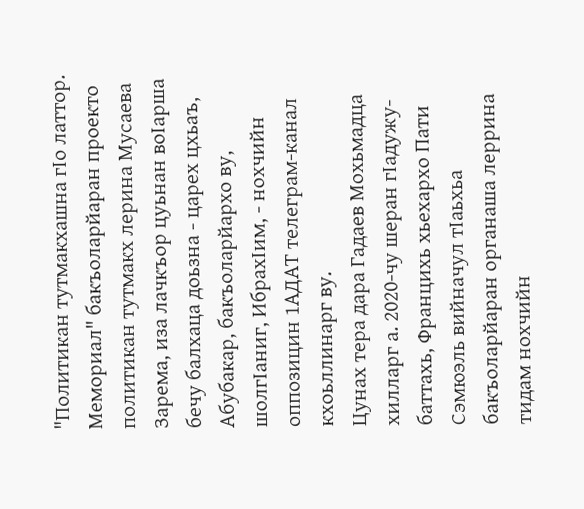"Политикан тутмакхашна гIо латтор. Мемориал" бакъоларйаран проекто политикан тутмакх лерина Мусаева Зарема, иза лачкъор цуьнан воIарша бечу балхаца доьзна - царех цхьаъ, Абубакар, бакъоларйархо ву, шолгIаниг, ИбрахIим, - нохчийн оппозицин 1АДАТ телеграм-канал кхоьллинарг ву.
Цунах тера дара Гадаев Мохьмадца хилларг а. 2020-чу шеран гIадужу-баттахь, Францихь хьехархо Пати Сэмюэль вийначул тIаьхьа бакъоларйаран органаша леррина тидам нохчийн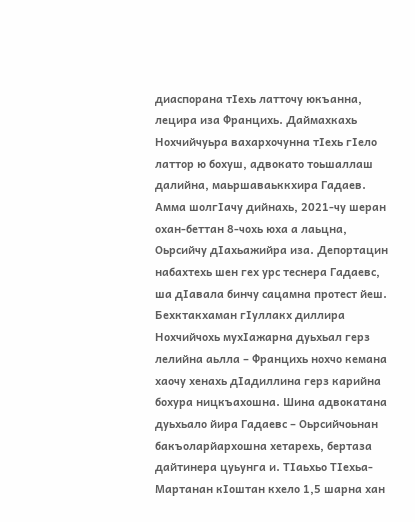диаспорана тIехь латточу юкъанна, лецира иза Францихь. Даймахкахь Нохчийчуьра вахархочунна тIехь гIело латтор ю бохуш, адвокато тоьшаллаш далийна, маьршаваьккхира Гадаев. Амма шолгIачу дийнахь, 2021-чу шеран охан-беттан 8-чохь юха а лаьцна, Оьрсийчу дIахьажийра иза. Депортацин набахтехь шен гех урс теснера Гадаевс, ша дIавала бинчу сацамна протест йеш.
Бехктакхаман гIуллакх диллира Нохчийчохь мухIажарна дуьхьал герз лелийна аьлла – Францихь нохчо кемана хаочу хенахь дIадиллина герз карийна бохура ницкъахошна. Шина адвокатана дуьхьало йира Гадаевс – Оьрсийчоьнан бакъоларйархошна хетарехь, бертаза дайтинера цуьунга и. ТIаьхьо ТIехьа-Мартанан кIоштан кхело 1,5 шарна хан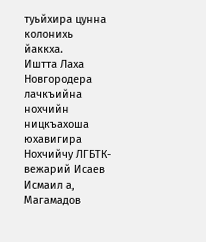туьйхира цунна колонихь йаккха.
Иштта Лаха Новгородера лачкъийна нохчийн ницкъахоша юхавигира Нохчийчу ЛГБТК-вежарий Исаев Исмаил а, Магамадов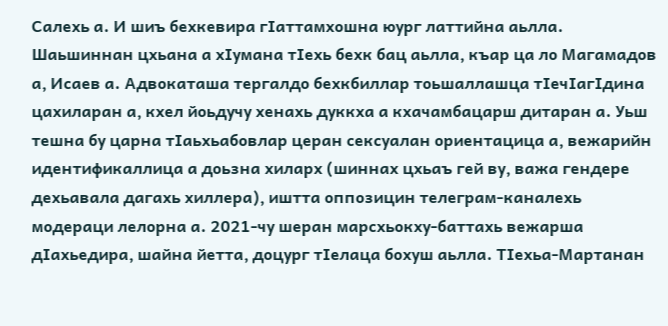Салехь а. И шиъ бехкевира гIаттамхошна юург латтийна аьлла.
Шаьшиннан цхьана а хIумана тIехь бехк бац аьлла, къар ца ло Магамадов а, Исаев а. Адвокаташа тергалдо бехкбиллар тоьшаллашца тIечIагIдина цахиларан а, кхел йоьдучу хенахь дуккха а кхачамбацарш дитаран а. Уьш тешна бу царна тIаьхьабовлар церан сексуалан ориентацица а, вежарийн идентификаллица а доьзна хиларх (шиннах цхьаъ гей ву, важа гендере дехьавала дагахь хиллера), иштта оппозицин телеграм-каналехь модераци лелорна а. 2021-чу шеран марсхьокху-баттахь вежарша дIахьедира, шайна йетта, доцург тIелаца бохуш аьлла. ТIехьа-Мартанан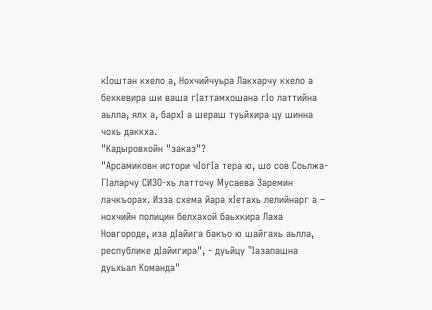кIоштан кхело а, Нохчийчуьра Лакхарчу кхело а бехкевира ши ваша гIаттамхошана гIо латтийна аьлла, ялх а, бархI а шераш туьйхира цу шинна чохь даккха.
"Кадыровхойн "заказ"?
"Арсамиковн истори чIогIа тера ю, шо сов Соьлжа-ГIаларчу СИЗО-хь латточу Мусаева Заремин лачкъорах. Изза схема йара хIетахь лелийнарг а – нохчийн полицин белхахой баьхкира Лаха Новгороде, иза дIайига бакъо ю шайгахь аьлла, республике дIайигира", - дуьйцу "Iазапашна дуьхьал Команда"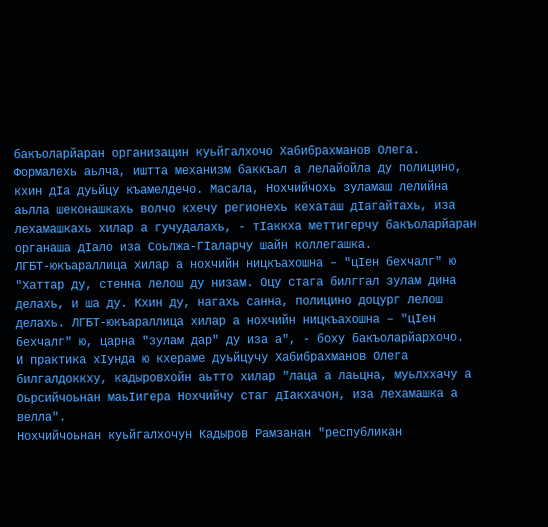бакъоларйаран организацин куьйгалхочо Хабибрахманов Олега.
Формалехь аьлча, иштта механизм баккъал а лелайойла ду полицино, кхин дIа дуьйцу къамелдечо. Масала, Нохчийчохь зуламаш лелийна аьлла шеконашкахь волчо кхечу регионехь кехаташ дIагайтахь, иза лехамашкахь хилар а гучудалахь, - тIаккха меттигерчу бакъоларйаран органаша дIало иза Соьлжа-ГIаларчу шайн коллегашка.
ЛГБТ-юкъараллица хилар а нохчийн ницкъахошна – "цIен бехчалг" ю
"Хаттар ду, стенна лелош ду низам. Оцу стага билггал зулам дина делахь, и ша ду. Кхин ду, нагахь санна, полицино доцург лелош делахь. ЛГБТ-юкъараллица хилар а нохчийн ницкъахошна – "цIен бехчалг" ю, царна "зулам дар" ду иза а", - боху бакъоларйархочо.
И практика хIунда ю кхераме дуьйцучу Хабибрахманов Олега билгалдоккху, кадыровхойн аьтто хилар "лаца а лаьцна, муьлххачу а Оьрсийчоьнан маьIигера Нохчийчу стаг дIакхачон, иза лехамашка а велла".
Нохчийчоьнан куьйгалхочун Кадыров Рамзанан "республикан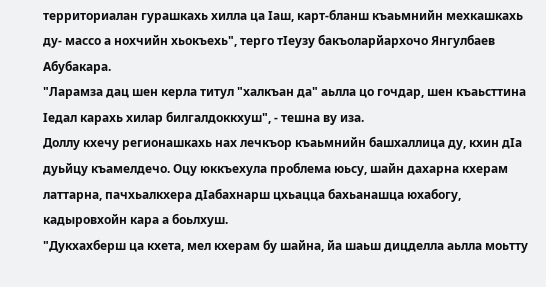территориалан гурашкахь хилла ца Iаш, карт-бланш къаьмнийн мехкашкахь ду- массо а нохчийн хьокъехь", терго тIеузу бакъоларйархочо Янгулбаев Абубакара.
"Ларамза дац шен керла титул "халкъан да" аьлла цо гочдар, шен къаьсттина Iедал карахь хилар билгалдоккхуш", - тешна ву иза.
Доллу кхечу регионашкахь нах лечкъор къаьмнийн башхаллица ду, кхин дIа дуьйцу къамелдечо. Оцу юккъехула проблема юьсу, шайн дахарна кхерам латтарна, пачхьалкхера дIабахнарш цхьацца бахьанашца юхабогу, кадыровхойн кара а боьлхуш.
"Дукхахберш ца кхета, мел кхерам бу шайна, йа шаьш дицделла аьлла моьтту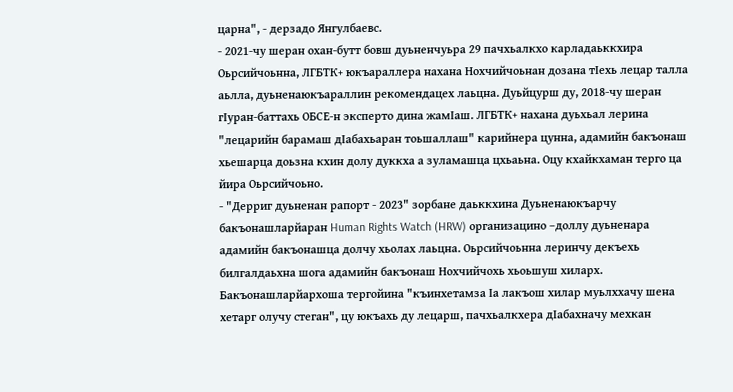царна", - дерзадо Янгулбаевс.
- 2021-чу шеран охан-бутт бовш дуьненчуьра 29 пачхьалкхо карладаьккхира Оьрсийчоьнна, ЛГБТК+ юкъараллера нахана Нохчийчоьнан дозана тIехь лецар талла аьлла, дуьненаюкъараллин рекомендацех лаьцна. Дуьйцурш ду, 2018-чу шеран гIуран-баттахь ОБСЕ-н эксперто дина жамIаш. ЛГБТК+ нахана дуьхьал лерина "лецарийн барамаш дIабахьаран тоьшаллаш" карийнера цунна, адамийн бакъонаш хьешарца доьзна кхин долу дуккха а зуламашца цхьаьна. Оцу кхайкхаман терго ца йира Оьрсийчоьно.
- "Дерриг дуьненан рапорт - 2023" зорбане даьккхина Дуьненаюкъарчу бакъонашларйаран Human Rights Watch (HRW) организацино –доллу дуьненара адамийн бакъонашца долчу хьолах лаьцна. Оьрсийчоьнна леринчу декъехь билгалдаьхна шога адамийн бакъонаш Нохчийчохь хьоьшуш хиларх. Бакъонашларйархоша тергойина "къинхетамза Iа лакъош хилар муьлххачу шена хетарг олучу стеган", цу юкъахь ду лецарш, пачхьалкхера дIабахначу мехкан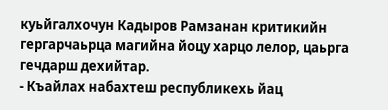куьйгалхочун Кадыров Рамзанан критикийн гергарчаьрца магийна йоцу харцо лелор, цаьрга гечдарш дехийтар.
- Къайлах набахтеш республикехь йац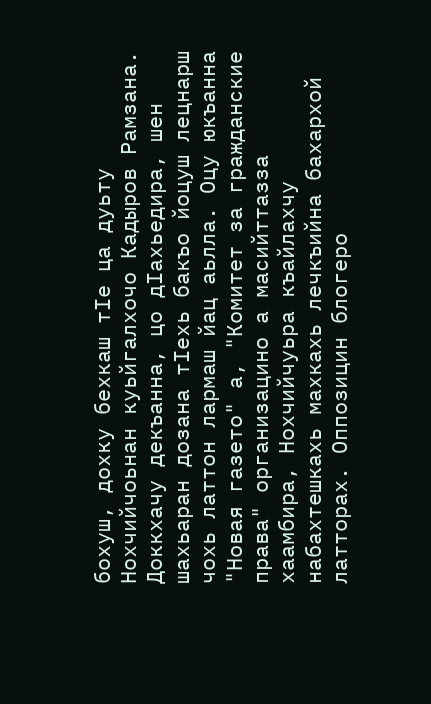бохуш, дохку бехкаш тIе ца дуьту Нохчийчоьнан куьйгалхочо Кадыров Рамзана. Доккхачу декъанна, цо дIахьедира, шен шахьаран дозана тIехь бакъо йоцуш лецнарш чохь латтон лармаш йац аьлла. Оцу юкъанна "Новая газето" а, "Комитет за гражданские права" организацино а масийттазза хаамбира, Нохчийчуьра къайлахчу набахтешкахь махкахь лечкъийна бахархой латторах. Оппозицин блогеро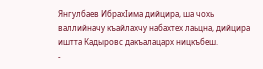Янгулбаев ИбрахIима дийцира, ша чохь валлийначу къайлахчу набахтех лаьцна, дийцира иштта Кадыровс дакъалацарх ницкъбеш.
-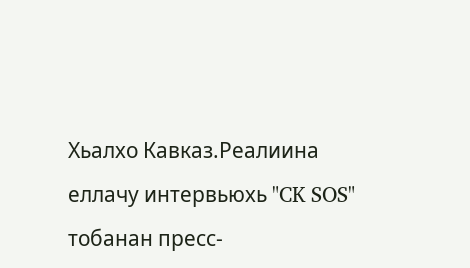Хьалхо Кавказ.Реалиина еллачу интервьюхь "CK SOS" тобанан пресс-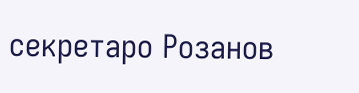секретаро Розанов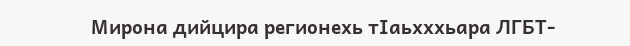Мирона дийцира регионехь тIаьхххьара ЛГБТ-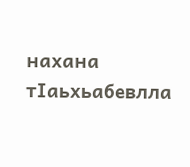нахана тIаьхьабевлла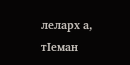леларх а, тIеман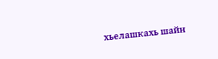хьелашкахь шайн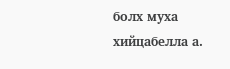болх муха хийцабелла а.